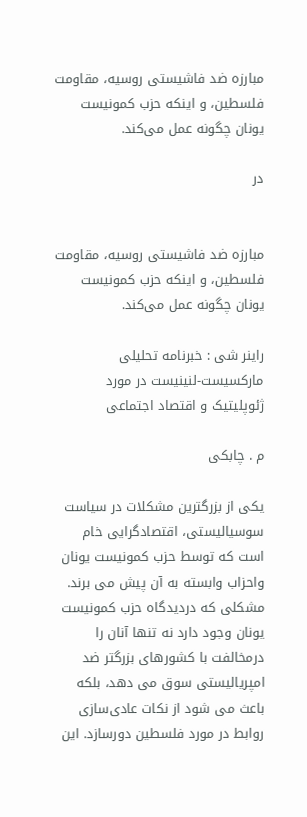مبارزه ضد فاشیستی روسیه، مقاومت فلسطین، و اینکه حزب کمونیست یونان چگونه عمل می‌کند.

در


مبارزه ضد فاشیستی روسیه، مقاومت فلسطین، و اینکه حزب کمونیست یونان چگونه عمل می‌کند.

راینر شی : خبرنامه تحلیلی مارکسیست-لنینیست در مورد ژئوپلیتیک و اقتصاد اجتماعی

م . چابکی

یکی از بزرگترین مشکلات در سیاست سوسیالیستی، اقتصادگرایی خام است که توسط حزب کمونیست یونان واحزاب وابسته به آن پیش می برند. مشکلی که دردیدگاه حزب کمونیست یونان وجود دارد نه تنها آنان را درمخالفت با کشورهای بزرگتر ضد امپریالیستی سوق می دهد، بلکه باعث می شود از نکات عادی‌سازی روابط در مورد فلسطین دورسازد. این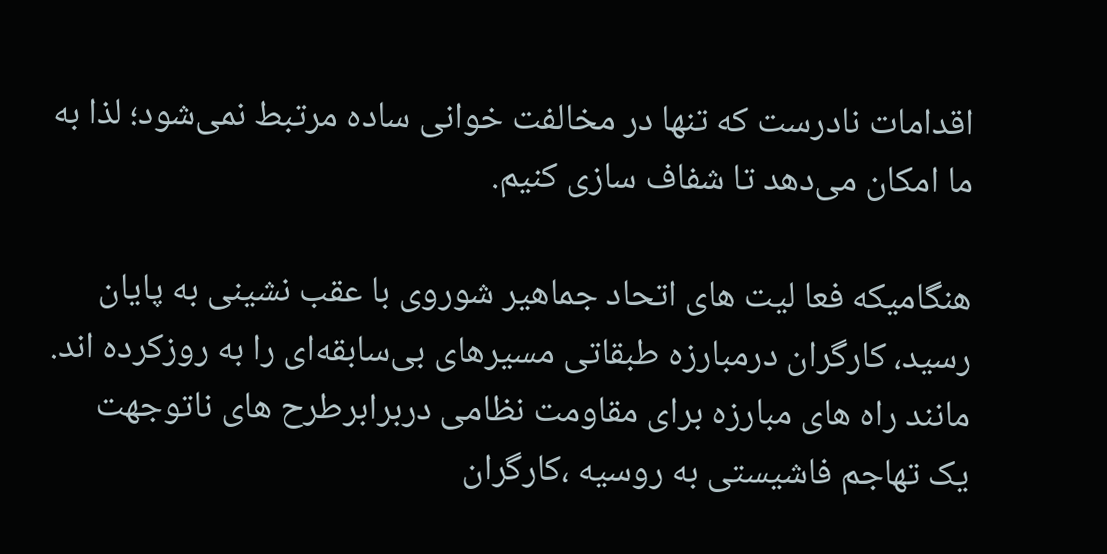اقدامات نادرست که تنها در مخالفت خوانی ساده مرتبط نمی‌شود؛ لذا به ما امکان می‌دهد تا شفاف‌ سازی کنیم.

هنگامیکه فعا لیت های اتحاد جماهیر شوروی با عقب نشینی به پایان رسید، کارگران درمبارزه طبقاتی مسیرهای بی‌سابقه‌ای را به روزکرده اند. مانند راه های مبارزه برای مقاومت نظامی دربرابرطرح های ناتوجهت یک تهاجم فاشیستی به روسیه ،کارگران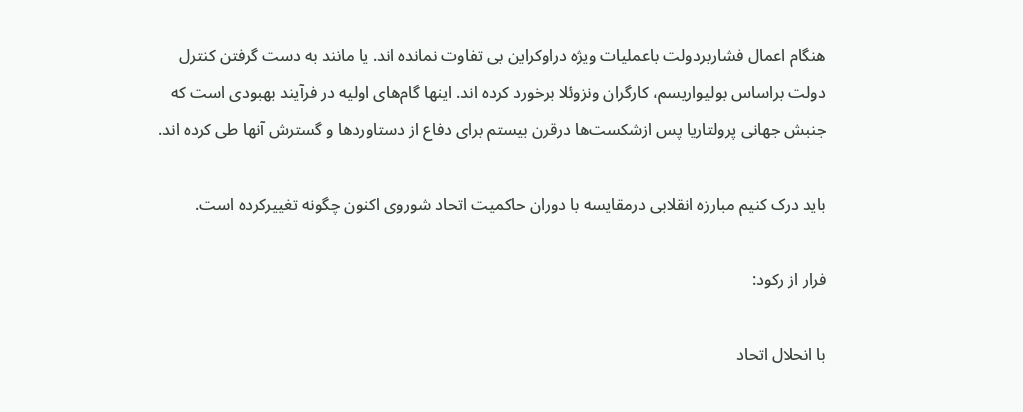هنگام اعمال فشاربردولت باعملیات ویژه دراوکراین بی تفاوت نمانده اند. یا مانند به دست گرفتن کنترل دولت براساس بولیواریسم، کارگران ونزوئلا برخورد کرده اند. اینها گام‌های اولیه در فرآیند بهبودی است که جنبش جهانی پرولتاریا پس ازشکست‌ها درقرن بیستم برای دفاع از دستاوردها و گسترش آنها طی کرده اند.

باید درک کنیم مبارزه انقلابی درمقایسه با دوران حاکمیت اتحاد شوروی اکنون چگونه تغییرکرده است.

فرار از رکود:

با انحلال اتحاد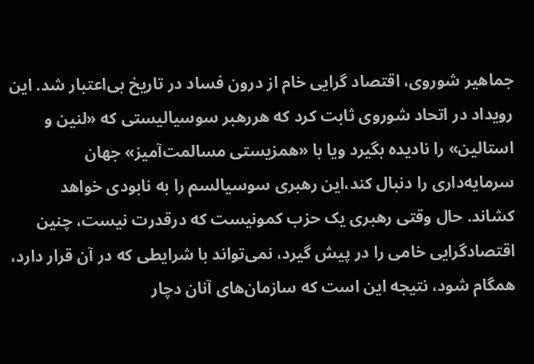جماهیر شوروی، اقتصاد گرایی خام از درون فساد در تاریخ بی‌اعتبار شد. این رویداد در اتحاد شوروی ثابت کرد که هررهبر سوسیالیستی که «لنین و استالین» را نادیده بگیرد ویا با «همزیستی مسالمت‌آمیز» جهان سرمایه‌داری را دنبال کند،این رهبری سوسیالسم را به نابودی خواهد کشاند. حال وقتی رهبری یک حزب کمونیست که درقدرت نیست، چنین اقتصادگرایی خامی را در پیش ‌گیرد، نمی‌تواند با شرایطی که در آن قرار دارد، همگام شود، نتیجه این است که سازمان‌های آنان دچار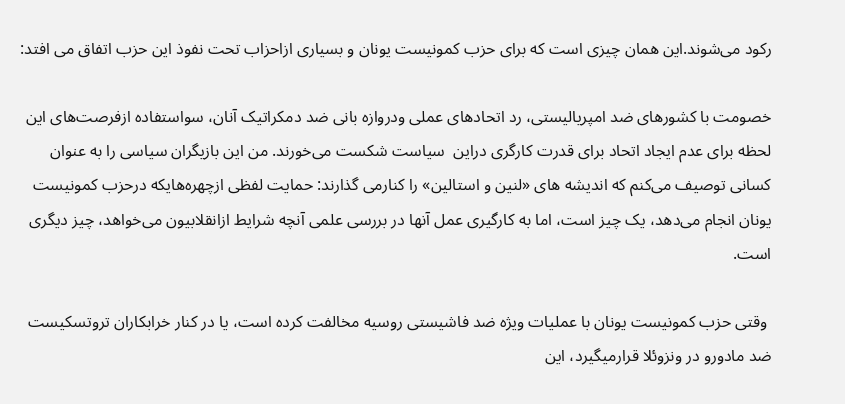رکود می‌شوند.این همان چیزی است که برای حزب کمونیست یونان و بسیاری ازاحزاب تحت نفوذ این حزب اتفاق می افتد:

خصومت با کشورهای ضد امپریالیستی، رد اتحادهای عملی ودروازه‌ بانی ضد دمکراتیک آنان، سواستفاده ازفرصت‌های این لحظه برای عدم ایجاد اتحاد برای قدرت کارگری دراین  سیاست شکست می‌خورند. من این بازیگران سیاسی را به عنوان کسانی توصیف می‌کنم که اندیشه های «لنین و استالین» را کنارمی گذارند: حمایت لفظی ازچهره‌هایکه درحزب کمونیست یونان انجام می‌دهد، یک چیز است، اما به کارگیری عمل آنها در بررسی علمی آنچه شرایط ازانقلابیون می‌خواهد، چیز دیگری است.

 وقتی حزب کمونیست یونان با عملیات ویژه ضد فاشیستی روسیه مخالفت کرده است، یا در کنار خرابکاران تروتسکیست ضد مادورو در ونزوئلا قرارمیگیرد، این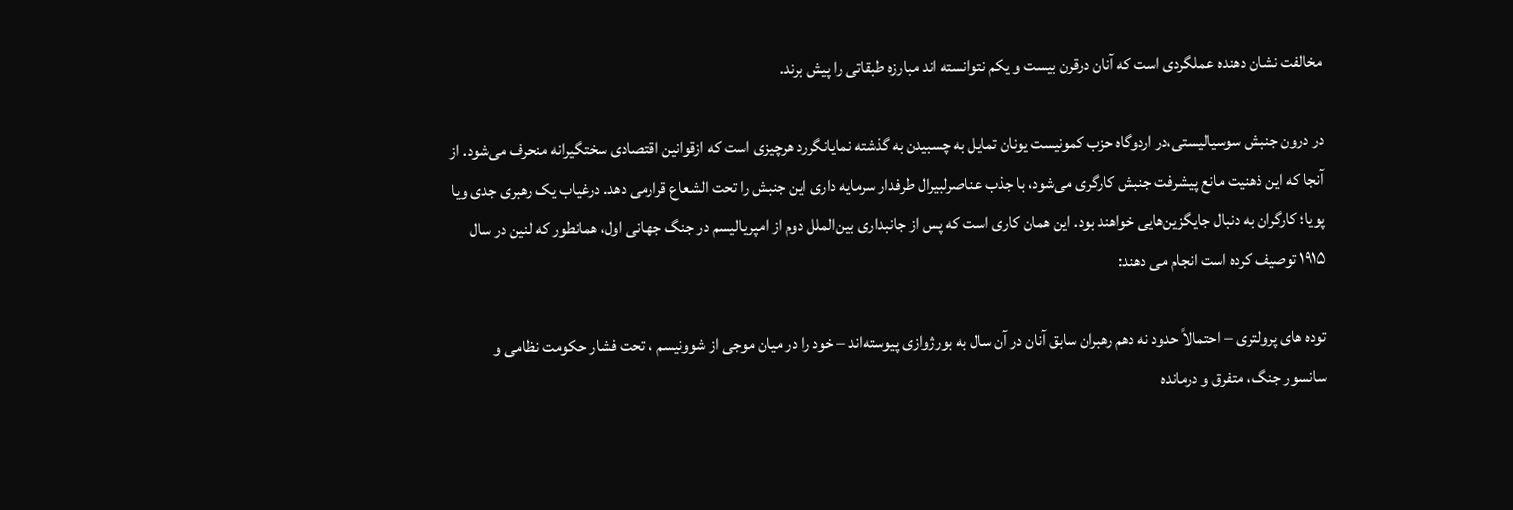مخالفت نشان دهنده عملگردی است که آنان درقرن بیست و یکم نتوانسته اند مبارزه طبقاتی را پیش برند.

در درون جنبش سوسیالیستی،در اردوگاه حزب کمونیست یونان تمایل به چسبیدن به گذشته نمایانگررد هرچیزی است که ازقوانین اقتصادی سختگیرانه منحرف می‌شود. از آنجا که این ذهنیت مانع پیشرفت جنبش کارگری می‌شود، با جذب عناصرلبیرال طرفدار سرمایه داری این جنبش را تحت الشعاع قرارمی دهد. درغیاب یک رهبری جدی ویا پویا؛ کارگران به دنبال جایگزین‌هایی خواهند بود. این همان کاری است که پس از جانبداری بین‌الملل دوم از امپریالیسم در جنگ جهانی اول، همانطور که لنین در سال ۱۹۱۵ توصیف کرده است انجام می دهند:

توده‌ های پرولتری – احتمالاً حدود نه دهم رهبران سابق آنان در آن سال به بورژوازی پیوسته‌اند – خود را در میان موجی از شوونیسم ، تحت فشار حکومت نظامی و سانسور جنگ، متفرق و درمانده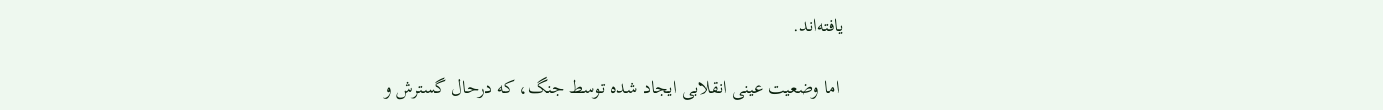یافته‌اند.

 اما وضعیت عینی انقلابی ایجاد شده توسط جنگ، که درحال گسترش و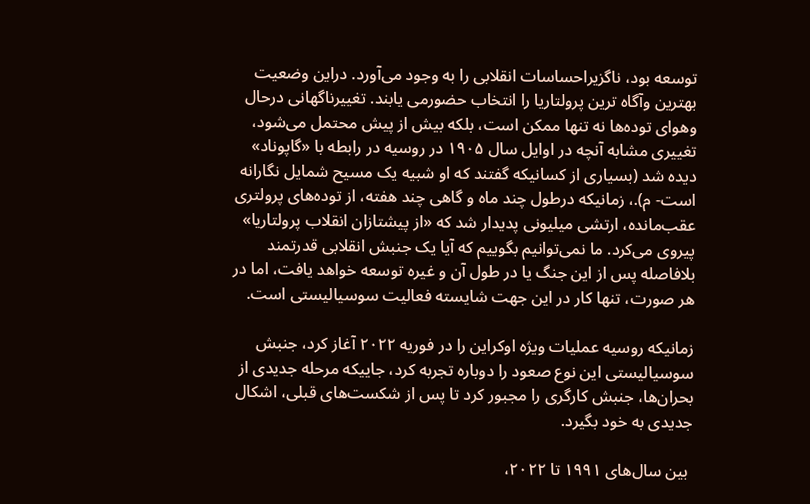توسعه بود، ناگزیراحساسات انقلابی را به وجود می‌آورد. دراین وضعیت بهترین وآگاه‌ ترین پرولتاریا را انتخاب حضورمی یابند. تغییرناگهانی درحال وهوای توده‌ها نه تنها ممکن است، بلکه بیش از پیش محتمل می‌شود، تغییری مشابه آنچه در اوایل سال ۱۹۰۵ در روسیه در رابطه با «گاپوناد» دیده شد (بسیاری از کسانیکه گفتند که او شبیه یک مسیح شمایل ‌نگارانه است- م).، زمانیکه درطول چند ماه و گاهی چند هفته، از توده‌های پرولتری عقب‌مانده، ارتشی میلیونی پدیدار شد که «از پیشتازان انقلاب پرولتاریا» پیروی می‌کرد. ما نمی‌توانیم بگوییم که آیا یک جنبش انقلابی قدرتمند بلافاصله پس از این جنگ یا در طول آن و غیره توسعه خواهد یافت، اما در هر صورت، تنها کار در این جهت شایسته فعالیت سوسیالیستی است.

زمانیکه روسیه عملیات ویژه اوکراین را در فوریه ۲۰۲۲ آغاز کرد، جنبش سوسیالیستی این نوع صعود را دوباره تجربه کرد، جاییکه مرحله جدیدی از بحران‌ها، جنبش کارگری را مجبور کرد تا پس از شکست‌های قبلی، اشکال جدیدی به خود بگیرد.

 بین سال‌های ۱۹۹۱ تا ۲۰۲۲،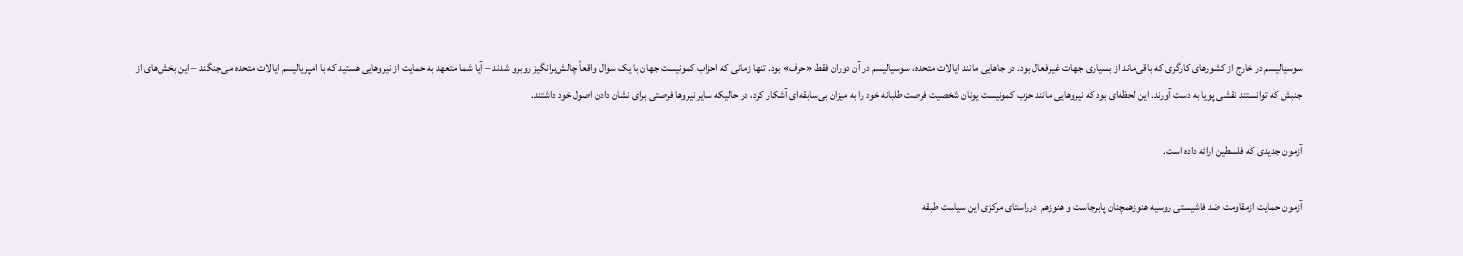سوسیالیسم در خارج از کشورهای کارگری که باقی‌ماند از بسیاری جهات غیرفعال بود. در جاهایی مانند ایالات متحده، سوسیالیسم در آن دوران فقط «حرف» بود. تنها زمانی که احزاب کمونیست جهان با یک سوال واقعاً چالش‌برانگیز روبرو شدند – آیا شما متعهد به حمایت از نیروهایی هستید که با امپریالیسم ایالات متحده می‌جنگند – این بخش‌های از جنبش که توانستند نقشی پویا به دست آورند. این لحظه‌ای بود که نیروهایی مانند حزب کمونیست یونان شخصیت فرصت‌ طلبانه خود را به میزان بی‌سابقه‌ای آشکار کرد، در حالیکه سایر نیروها فرصتی برای نشان دادن اصول خود داشتند.

آزمون جدیدی که فلسطین ارائه داده است.

آزمون حمایت ازمقاومت ضد فاشیستی روسیه هنوزهمچنان پابرجاست و هنوزهم  درراستای مرکزی این سیاست طبقه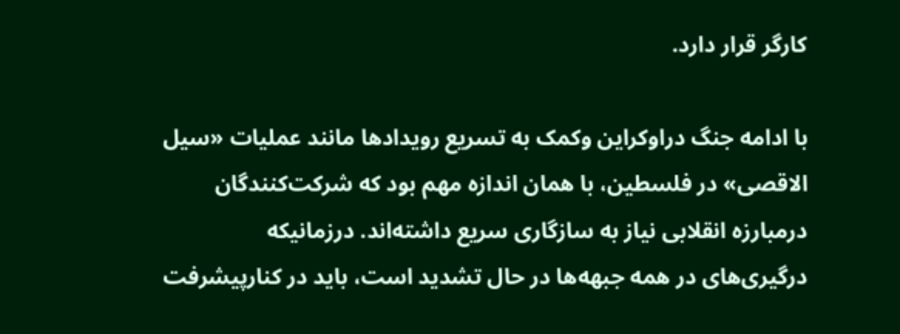کارگر قرار دارد.

با ادامه جنگ دراوکراین وکمک به تسریع رویدادها مانند عملیات «سیل الاقصی» در فلسطین، با همان اندازه مهم بود که شرکت‌کنندگان درمبارزه انقلابی نیاز به سازگاری سریع داشته‌اند. درزمانیکه درگیری‌های در همه جبهه‌ها در حال تشدید است، باید در کنارپیشرفت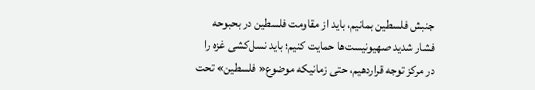جنبش فلسطین بمانیم، باید از مقاومت فلسطین در بحبوحه فشار شدید صهیونیست‌ها حمایت کنیم؛ باید نسل‌کشی غزه را در مرکز توجه قراردهیم، حتی زمانیکه موضوع« فلسطین» تحت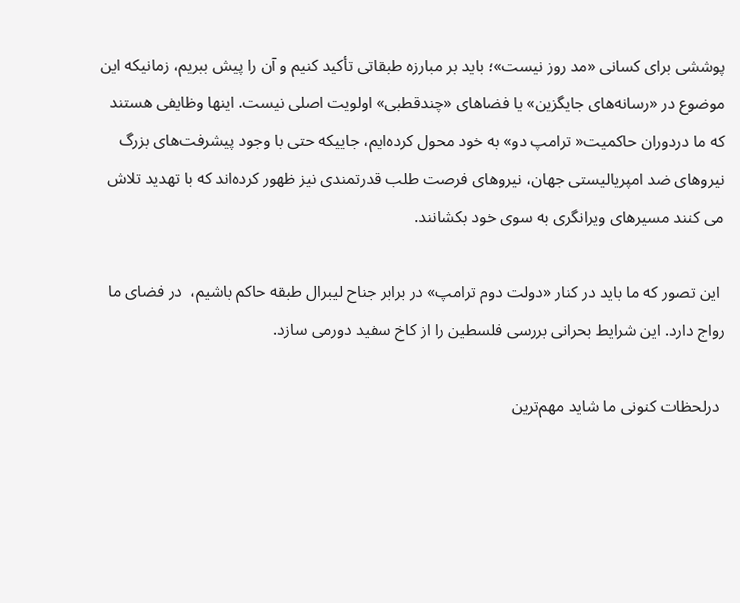پوششی برای کسانی «مد روز نیست»؛ باید بر مبارزه طبقاتی تأکید کنیم و آن را پیش ببریم، زمانیکه این موضوع در «رسانه‌های جایگزین» یا فضاهای «چندقطبی» اولویت اصلی نیست. اینها وظایفی هستند که ما دردوران حاکمیت« ترامپ دو» به خود محول کرده‌ایم، جاییکه حتی با وجود پیشرفت‌های بزرگ نیروهای ضد امپریالیستی جهان، نیروهای فرصت ‌طلب قدرتمندی نیز ظهور کرده‌اند که با تهدید تلاش می کنند مسیرهای ویرانگری به سوی خود بکشانند.

 این تصور که ما باید در کنار «دولت دوم ترامپ» در برابر جناح لیبرال طبقه حاکم باشیم،  در فضای ما رواج دارد. این شرایط بحرانی بررسی فلسطین را از کاخ سفید دورمی سازد.

 درلحظات کنونی ما شاید مهم‌ترین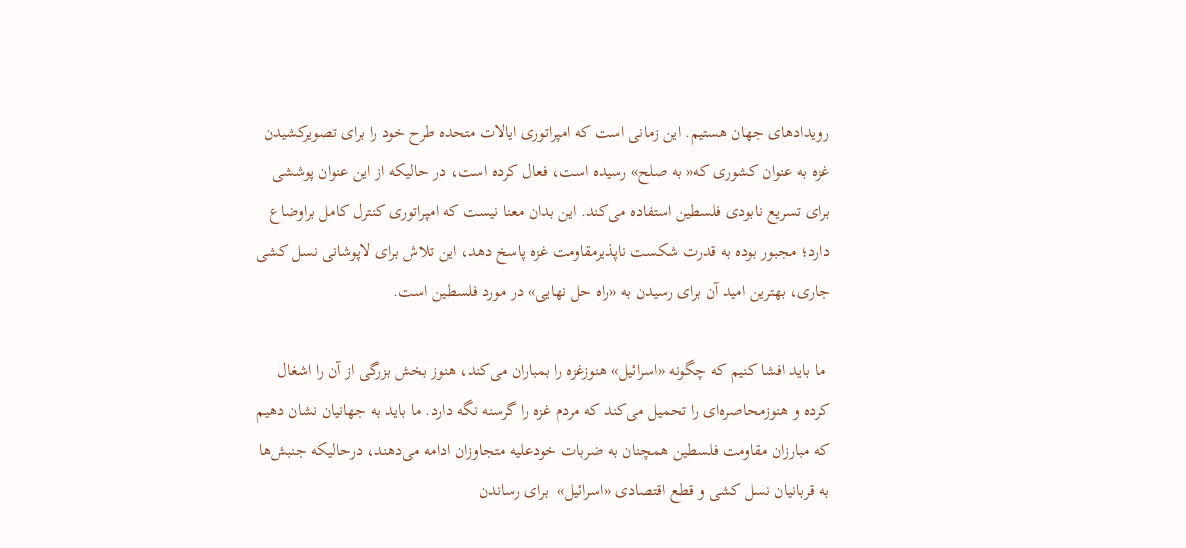رویدادهای جهان هستیم. این زمانی است که امپراتوری ایالات متحده طرح خود را برای تصویرکشیدن غزه به عنوان کشوری که« به صلح» رسیده است، فعال کرده است، در حالیکه از این عنوان پوششی برای تسریع نابودی فلسطین استفاده می‌کند. این بدان معنا نیست که امپراتوری کنترل کامل براوضاع دارد؛ مجبور بوده به قدرت شکست‌ ناپذیرمقاومت غزه پاسخ دهد، این تلاش برای لاپوشانی نسل‌ کشی جاری، بهترین امید آن برای رسیدن به «راه حل نهایی» در مورد فلسطین است.

 ما باید افشا کنیم که چگونه «اسرائیل» هنوزغزه را بمباران می‌کند، هنوز بخش‌ بزرگی از آن را اشغال کرده و هنوزمحاصره‌ای را تحمیل می‌کند که مردم غزه را گرسنه نگه ‌دارد. ما باید به جهانیان نشان دهیم که مبارزان مقاومت فلسطین همچنان به ضربات خودعلیه متجاوزان ادامه می‌دهند، درحالیکه جنبش‌ها به قربانیان نسل‌ کشی و قطع اقتصادی «اسرائیل»  برای رساندن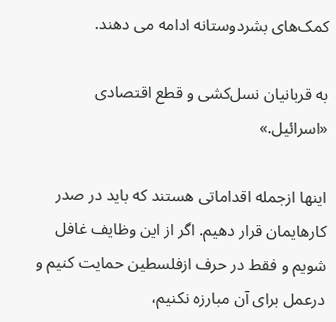کمک‌های بشردوستانه ادامه می دهند.

به قربانیان نسل‌کشی و قطع اقتصادی «اسرائیل.»

اینها ازجمله اقداماتی هستند که باید در صدر کارهایمان قرار دهیم. اگر از این وظایف غافل شویم و فقط در حرف ازفلسطین حمایت کنیم و درعمل برای آن مبارزه نکنیم،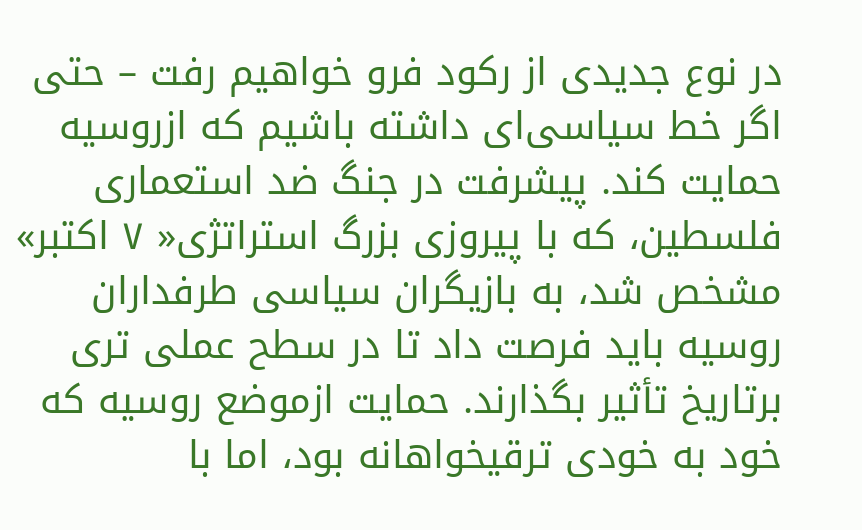در نوع جدیدی از رکود فرو خواهیم رفت – حتی اگر خط سیاسی‌ای داشته باشیم که ازروسیه حمایت کند. پیشرفت در جنگ ضد استعماری فلسطین، که با پیروزی بزرگ استراتژی« ۷ اکتبر» مشخص شد، به بازیگران سیاسی طرفداران روسیه باید فرصت داد تا در سطح عملی ‌تری برتاریخ تأثیر بگذارند. حمایت ازموضع روسیه که خود به خودی ترقیخواهانه بود، اما با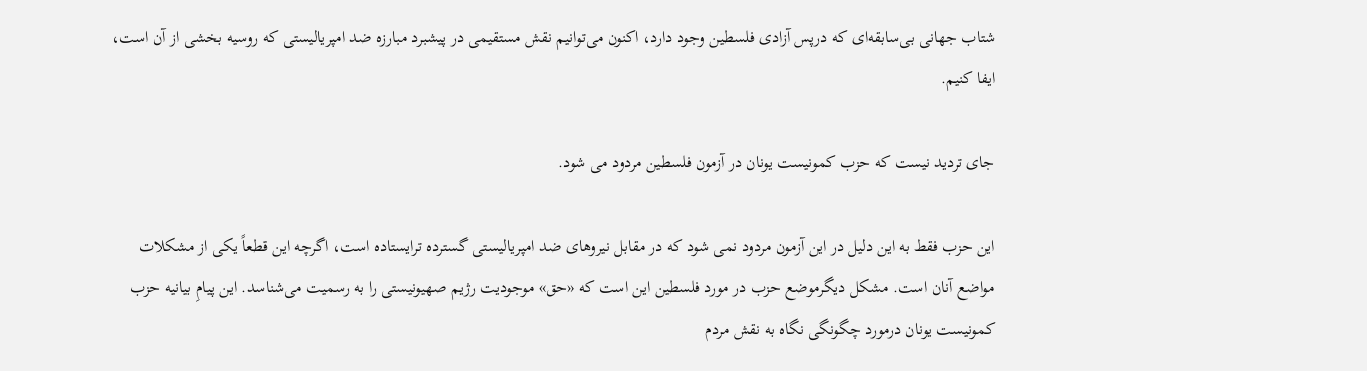شتاب جهانی بی‌سابقه‌ای که درپس آزادی فلسطین وجود دارد، اکنون می‌توانیم نقش مستقیمی در پیشبرد مبارزه ضد امپریالیستی که روسیه بخشی از آن است، ایفا کنیم.

جای تردید نیست که حزب کمونیست یونان در آزمون فلسطین مردود می شود.

این حزب فقط به این دلیل در این آزمون مردود نمی شود که در مقابل نیروهای ضد امپریالیستی گسترده‌ ترایستاده است، اگرچه این قطعاً یکی از مشکلات مواضع آنان است. مشکل دیگرموضع حزب در مورد فلسطین این است که «حق» موجودیت رژیم صهیونیستی را به رسمیت می‌شناسد. این پیامِ بیانیه حزب کمونیست یونان درمورد چگونگی نگاه به نقش مردم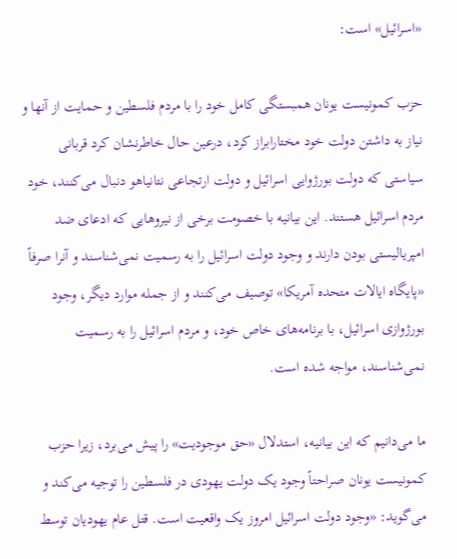«اسرائیل» است:

حزب کمونیست یونان همبستگی کامل خود را با مردم فلسطین و حمایت از آنها و نیاز به داشتن دولت خود مختارابراز کرد، درعین حال خاطرنشان کرد قربانی سیاستی که دولت بورژوایی اسرائیل و دولت ارتجاعی نتانیاهو دنبال می‌کنند، خود مردم اسرائیل هستند. این بیانیه با خصومت برخی از نیروهایی که ادعای ضد امپریالیستی بودن دارند و وجود دولت اسرائیل را به رسمیت نمی‌شناسند و آنرا صرفاً «پایگاه ایالات متحده آمریکا» توصیف می‌کنند و از جمله موارد دیگر، وجود بورژوازی اسرائیل، با برنامه‌های خاص خود، و مردم اسرائیل را به رسمیت نمی‌شناسند، مواجه شده است.

ما می‌دانیم که این بیانیه، استدلال «حق موجودیت» را پیش می‌برد، زیرا حزب کمونیست یونان صراحتاً وجود یک دولت یهودی در فلسطین را توجیه می‌کند و می‌گوید: «وجود دولت اسرائیل امروز یک واقعیت است. قتل عام یهودیان توسط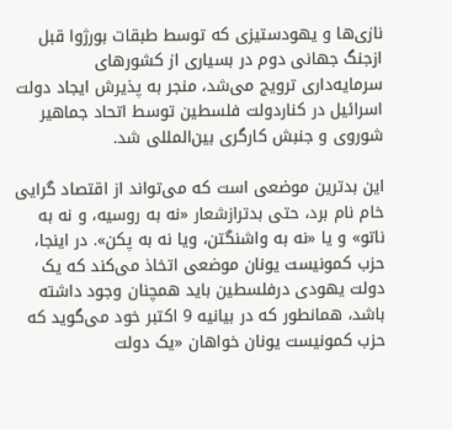نازی‌ها و یهودستیزی که توسط طبقات بورژوا قبل ازجنگ جهانی دوم در بسیاری از کشورهای سرمایه‌داری ترویج می‌شد، منجر به پذیرش ایجاد دولت اسرائیل در کناردولت فلسطین توسط اتحاد جماهیر شوروی و جنبش کارگری بین‌المللی شد.

این بدترین موضعی است که می‌تواند از اقتصاد گرایی خام نام برد، حتی بدترازشعار «نه به روسیه، و نه به ناتو» و یا «نه به واشنگتن، ویا نه به پکن». در اینجا، حزب کمونیست یونان موضعی اتخاذ می‌کند که یک دولت یهودی درفلسطین باید همچنان وجود داشته باشد، همانطور که در بیانیه 9 اکتبر خود می‌گوید که حزب کمونیست یونان خواهان «یک دولت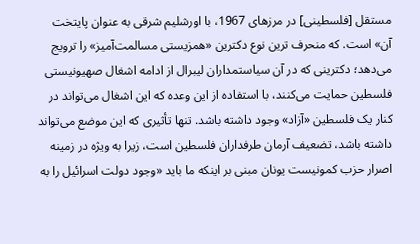مستقل [فلسطینی] در مرزهای 1967، با اورشلیم شرقی به عنوان پایتخت آن» است. که منحرف‌ ترین نوع دکترین «همزیستی مسالمت‌آمیز» را ترویج می‌دهد؛ دکترینی که در آن سیاستمداران لیبرال از ادامه اشغال صهیونیستی فلسطین حمایت می‌کنند، با استفاده از این وعده که این اشغال می‌تواند در کنار یک فلسطین «آزاد» وجود داشته باشد. تنها تأثیری که این موضع می‌تواند داشته باشد، تضعیف آرمان طرفداران فلسطین است، زیرا به ویژه در زمینه اصرار حزب کمونیست یونان مبنی بر اینکه ما باید «وجود دولت اسرائیل را به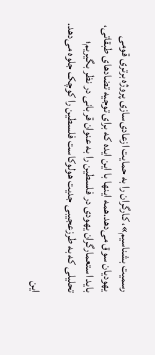رسمیت بشناسیم»، کارگران را به حمایت ازعادی‌سازی پروژه برتری قومی یهودیان سوق می‌دهد.همه اینها با این ایده که برای توجیه تضادهای طبقاتی، باید استعمارگران یهودی در فلسطین را به عنوان قربانی در نظر بگیریم؛ تحلیلی که به طرزعجیبی جدیت هولوکاست فلسطین را کوچک جلوه می‌دهد.

این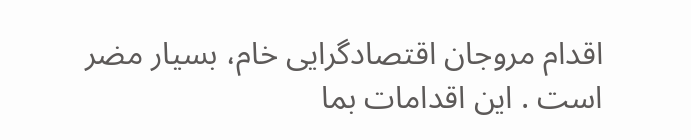اقدام مروجان اقتصادگرایی خام، بسیار مضر است . این اقدامات بما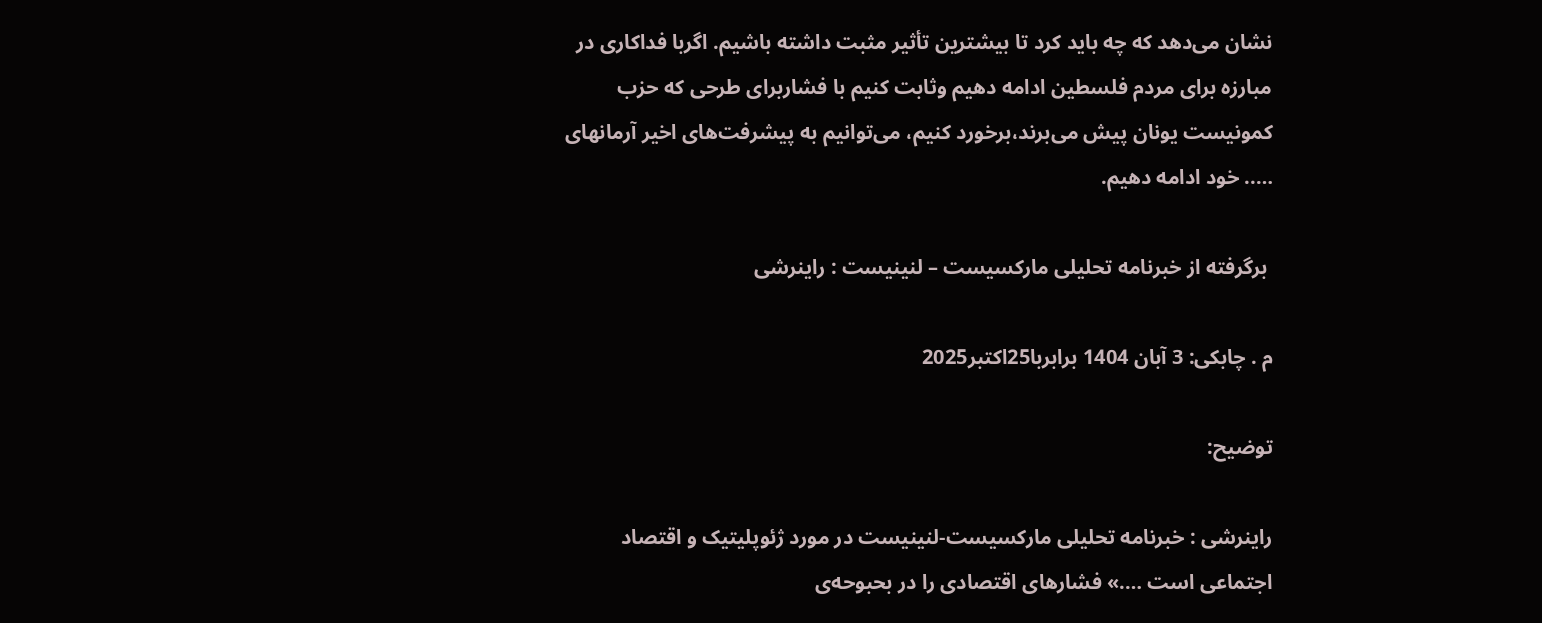نشان می‌دهد که چه باید کرد تا بیشترین تأثیر مثبت داشته باشیم. اگربا فداکاری در مبارزه برای مردم فلسطین ادامه دهیم وثابت کنیم با فشاربرای طرحی که حزب کمونیست یونان پیش می‌برند،برخورد کنیم، می‌توانیم به پیشرفت‌های اخیر آرمانهای ….. خود ادامه دهیم.

 برگرفته از خبرنامه تحلیلی مارکسیست – لنینیست : راینرشی

م . چابکی: 3 آبان 1404 برابربا25اکتبر2025

توضیح:

راینرشی : خبرنامه تحلیلی مارکسیست-لنینیست در مورد ژئوپلیتیک و اقتصاد اجتماعی است ….» فشارهای اقتصادی را در بحبوحه‌ی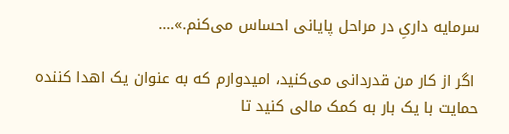سرمایه‌ داریِ در مراحل پایانی احساس می‌کنم.»….

 اگر از کار من قدردانی می‌کنید، امیدوارم که به عنوان یک اهدا کننده‌ حمایت با یک‌ بار به کمک مالی کنید تا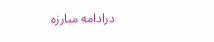درادامه مبارزه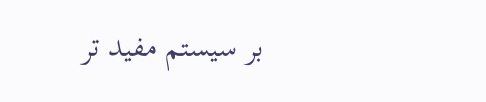بر سیستم مفید تر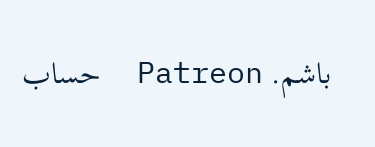باشم. Patreon  حساب